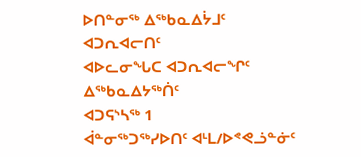ᐅᑎᓐᓂᖅ ᐃᖅᑲᓇᐃᔮᒧᑦ ᐊᑐᕆᐊᓕᑎᑦ
ᐊᐅᓚᓂᖓᑕ ᐊᑐᕆᐊᓕᖏᑦ ᐃᖅᑲᓇᐃᔭᖅᑏᑦ
ᐊᑐᕋᔅᓴᖅ 1
ᐋᓐᓂᖅᑐᖅᓯᐅᑎᑦ ᐊᒻᒪ/ᐅᕝᕙᓘᓐᓃᑦ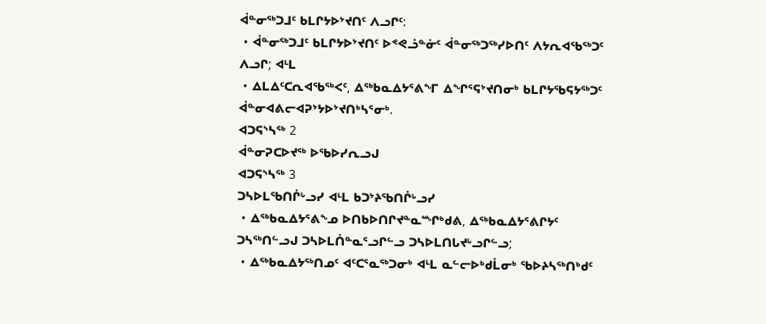ᐋᓐᓂᖅᑐᒧᑦ ᑲᒪᒋᔭᐅᔾᔪᑎᑦ ᐱᓗᒋᑦ:
 • ᐋᓐᓂᖅᑐᒧᑦ ᑲᒪᒋᔭᐅᔾᔪᑎᑦ ᐅᕝᕙᓘᓐᓃᑦ ᐋᓐᓂᖅᑐᖅᓯᐅᑎᑦ ᐱᔭᕆᐊᖃᖅᑐᑦ ᐱᓗᒋ; ᐊᒻᒪ
 • ᐃᒪᐃᑦᑕᕆᐊᖃᖅᐸᑦ, ᐃᖅᑲᓇᐃᔭᕐᕕᖕᒥ ᐃᖏᕐᕋᔾᔪᑎᓂᒃ ᑲᒪᒋᔭᖃᕋᔭᖅᑐᑦ ᐋᓐᓂᐊᕕᓕᐊᕈᔾᔭᐅᔾᔪᑎᒃᓴᕐᓂᒃ.
ᐊᑐᕋᔅᓴᖅ 2
ᐋᓐᓂᕈᑕᐅᔪᖅ ᐅᖃᐅᓯᕆᓗᒍ
ᐊᑐᕋᔅᓴᖅ 3
ᑐᓴᐅᒪᖃᑎᒌᒡᓗᓯ ᐊᒻᒪ ᑲᑐᔾᔨᖃᑎᒌᒡᓗᓯ
 • ᐃᖅᑲᓇᐃᔭᕐᕕᖕᓄ ᐅᑎᑲᐅᑎᒋᔪᓐᓇᙱᒃᑯᕕ, ᐃᖅᑲᓇᐃᔭᕐᕕᒋᔭᑦ ᑐᓴᖅᑎᓪᓗᒍ ᑐᓴᐅᒪᑏᓐᓇᕐᓗᒋᓪᓗ ᑐᓴᐅᒪᑎᒐᔪᒡᓗᒋᓪᓗ;
 • ᐃᖅᑲᓇᐃᔭᖅᑎᓄᑦ ᐊᑦᑕᕐᓇᖅᑐᓂᒃ ᐊᒻᒪ ᓇᓪᓕᐅᒃᑯᒫᓂᒃ ᖃᐅᔨᓴᖅᑎᒃᑯᑦ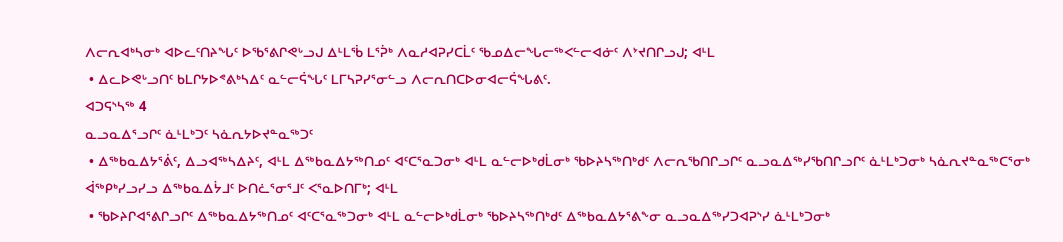ᐱᓕᕆᐊᒃᓴᓂᒃ ᐊᐅᓚᑦᑎᔨᖓᑦ ᐅᖃᕐᕕᒋᕙᒡᓗᒍ ᐃᒻᒪᖄ ᒪᕐᕉᒃ ᐱᓇᓱᐊᕈᓯᑕᒫᑦ ᖃᓄᐃᓕᖓᓕᖅᐸᓪᓕᐊᓃᑦ ᐱᔾᔪᑎᒋᓗᒍ; ᐊᒻᒪ
 • ᐃᓚᐅᕙᒡᓗᑎᑦ ᑲᒪᒋᔭᐅᕝᕕᒃᓴᐃᑦ ᓇᓪᓕᕌᖓᑦ ᒪᒥᓴᕈᓯᕐᓂᓪᓗ ᐱᓕᕆᑎᑕᐅᓂᐊᓕᕌᖓᕕᑦ.
ᐊᑐᕋᔅᓴᖅ 4
ᓇᓗᓇᐃᕐᓗᒋᑦ ᓈᒻᒪᒃᑐᑦ ᓴᓈᕆᔭᐅᔪᓐᓇᖅᑐᑦ
 • ᐃᖅᑲᓇᐃᔭᕐᕖᑦ, ᐃᓗᐊᖅᓴᐃᔨᑦ, ᐊᒻᒪ ᐃᖅᑲᓇᐃᔭᖅᑎᓄᑦ ᐊᑦᑕᕐᓇᑐᓂᒃ ᐊᒻᒪ ᓇᓪᓕᐅᒃᑯᒫᓂᒃ ᖃᐅᔨᓴᖅᑎᒃᑯᑦ ᐱᓕᕆᖃᑎᒋᓗᒋᑦ ᓇᓗᓇᐃᖅᓯᖃᑎᒋᓗᒋᑦ ᓈᒻᒪᒃᑐᓂᒃ ᓴᓈᕆᔪᓐᓇᖅᑕᕐᓂᒃ ᐋᖅᑭᒃᓯᓗᓯᓗ ᐃᖅᑲᓇᐃᔮᒧᑦ ᐅᑎᓛᕐᓂᕐᒧᑦ ᐸᕐᓇᐅᑎᒥᒃ; ᐊᒻᒪ
 • ᖃᐅᔨᒋᐊᕐᕕᒋᓗᒋᑦ ᐃᖅᑲᓇᐃᔭᖅᑎᓄᑦ ᐊᑦᑕᕐᓇᖅᑐᓂᒃ ᐊᒻᒪ ᓇᓪᓕᐅᒃᑯᒫᓂᒃ ᖃᐅᔨᓴᖅᑎᒃᑯᑦ ᐃᖅᑲᓇᐃᔭᕐᕕᖕᓂ ᓇᓗᓇᐃᖅᓯᑐᐊᕈᔅᓯ ᓈᒻᒪᒃᑐᓂᒃ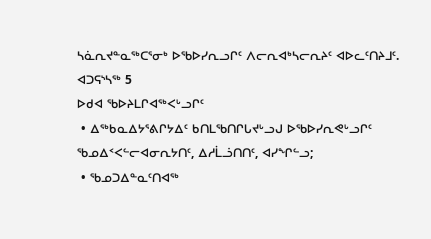ᓴᓈᕆᔪᓐᓇᖅᑕᕐᓂᒃ ᐅᖃᐅᓯᕆᓗᒋᑦ ᐱᓕᕆᐊᒃᓴᓕᕆᔨᑦ ᐊᐅᓚᑦᑎᔨᒧᑦ.
ᐊᑐᕋᔅᓴᖅ 5
ᐅᑯᐊ ᖃᐅᔨᒪᒋᐊᖅᐸᒡᓗᒋᑦ
 • ᐃᖅᑲᓇᐃᔭᕐᕕᒋᔭᐃᑦ ᑲᑎᒪᖃᑎᒋᒐᔪᒡᓗᒍ ᐅᖃᐅᓯᕆᕙᒡᓗᒋᑦ ᖃᓄᐃᑉᐸᓪᓕᐊᓂᕆᔭᑎᑦ, ᐃᓱᒫᓘᑎᑎᑦ, ᐊᓯᖏᓪᓗ;
 • ᖃᓄᑐᐃᓐᓇᑦᑎᐊᖅ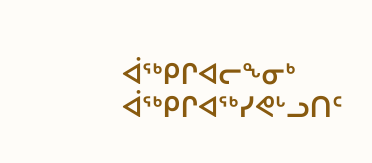ᐋᖅᑭᒋᐊᓕᖕᓂᒃ ᐋᖅᑭᒋᐊᖅᓯᕙᒡᓗᑎᑦ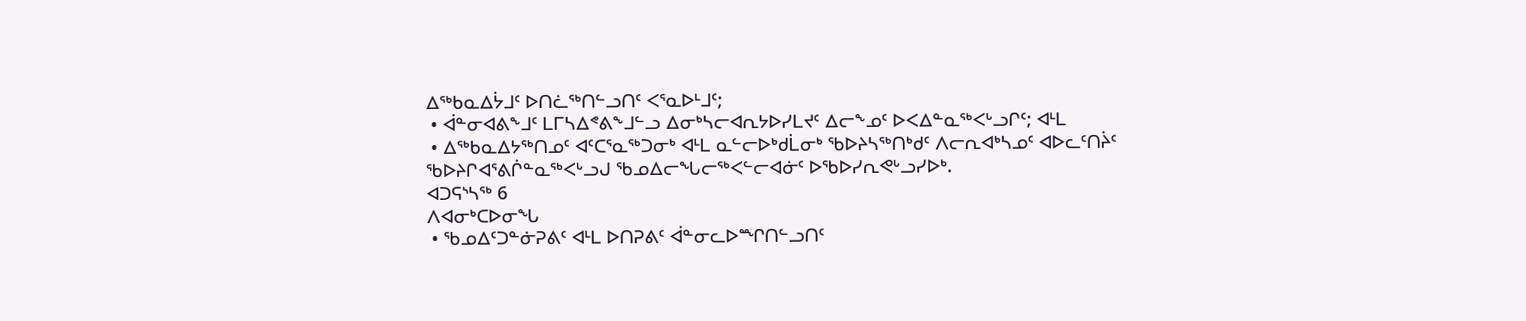ᐃᖅᑲᓇᐃᔮᒧᑦ ᐅᑎᓛᖅᑎᓪᓗᑎᑦ ᐸᕐᓇᐅᒻᒧᑦ;
 • ᐋᓐᓂᐊᕕᖕᒧᑦ ᒪᒥᓴᐃᕝᕕᖕᒧᓪᓗ ᐃᓂᒃᓴᓕᐊᕆᔭᐅᓯᒪᔪᑦ ᐃᓕᖕᓄᑦ ᐅᐸᐃᓐᓇᖅᐸᒡᓗᒋᑦ; ᐊᒻᒪ
 • ᐃᖅᑲᓇᐃᔭᖅᑎᓄᑦ ᐊᑦᑕᕐᓇᖅᑐᓂᒃ ᐊᒻᒪ ᓇᓪᓕᐅᒃᑯᒫᓂᒃ ᖃᐅᔨᓴᖅᑎᒃᑯᑦ ᐱᓕᕆᐊᒃᓴᓄᑦ ᐊᐅᓚᑦᑎᔩᑦ ᖃᐅᔨᒋᐊᕐᕕᒌᓐᓇᖅᐸᒡᓗᒍ ᖃᓄᐃᓕᖓᓕᖅᐸᓪᓕᐊᓃᑦ ᐅᖃᐅᓯᕆᕙᒡᓗᓯᐅᒃ.
ᐊᑐᕋᔅᓴᖅ 6
ᐱᐊᓂᒃᑕᐅᓂᖓ
 • ᖃᓄᐃᑦᑐᓐᓃᕈᕕᑦ ᐊᒻᒪ ᐅᑎᕈᕕᑦ ᐋᓐᓂᓚᐅᙱᑎᓪᓗᑎᑦ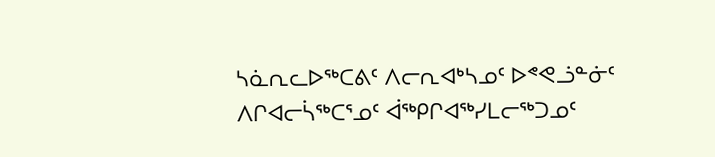ᓴᓈᕆᓚᐅᖅᑕᕕᑦ ᐱᓕᕆᐊᒃᓴᓄᑦ ᐅᕝᕙᓘᓐᓃᑦ ᐱᒋᐊᓕᓵᖅᑕᕐᓄᑦ ᐋᖅᑭᒋᐊᖅᓯᒪᓕᖅᑐᓄᑦ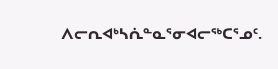ᐱᓕᕆᐊᒃᓴᕇᓐᓇᕐᓂᐊᓕᖅᑕᕐᓄᑦ.